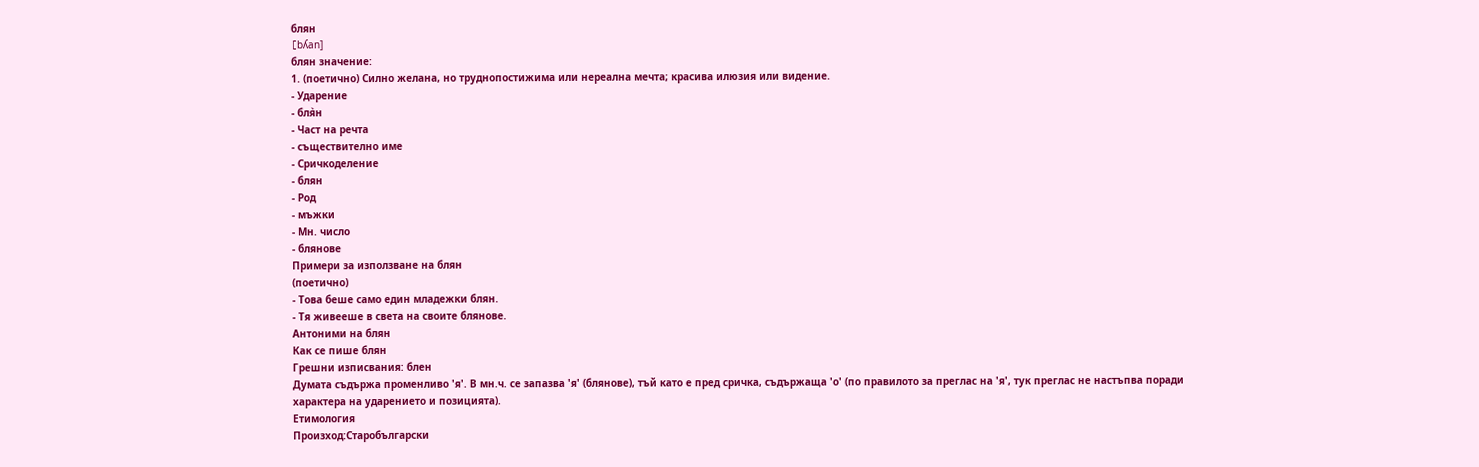блян
[bʎan]
блян значение:
1. (поетично) Силно желана, но труднопостижима или нереална мечта; красива илюзия или видение.
- Ударение
- бля̀н
- Част на речта
- съществително име
- Сричкоделение
- блян
- Род
- мъжки
- Мн. число
- блянове
Примери за използване на блян
(поетично)
- Това беше само един младежки блян.
- Тя живееше в света на своите блянове.
Антоними на блян
Как се пише блян
Грешни изписвания: блен
Думата съдържа променливо 'я'. В мн.ч. се запазва 'я' (блянове), тъй като е пред сричка, съдържаща 'о' (по правилото за преглас на 'я', тук преглас не настъпва поради характера на ударението и позицията).
Етимология
Произход:Старобългарски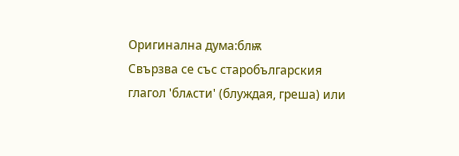Оригинална дума:блѭ
Свързва се със старобългарския глагол 'блѧсти' (блуждая, греша) или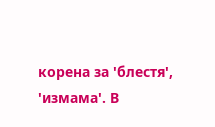корена за 'блестя', 'измама'. В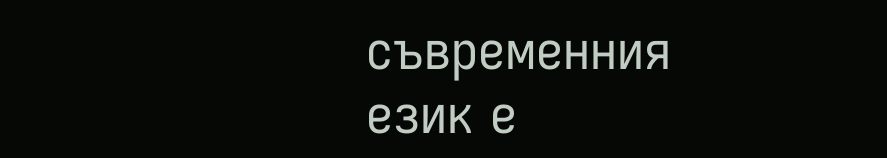съвременния език е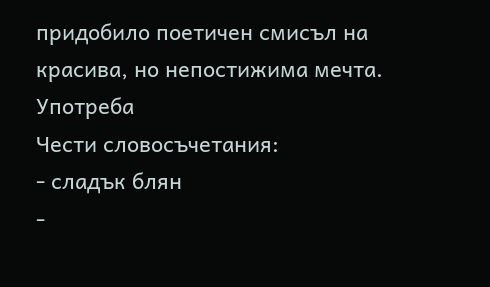придобило поетичен смисъл на красива, но непостижима мечта.
Употреба
Чести словосъчетания:
- сладък блян
-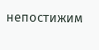непостижим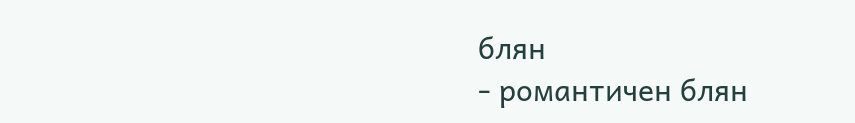блян
- романтичен блян